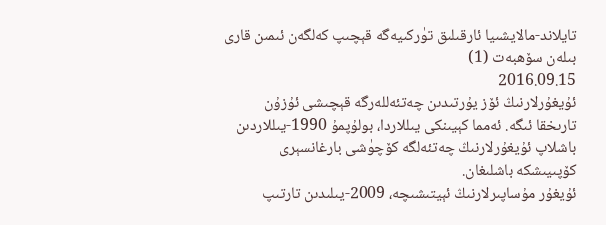تايلاند-مالايشىيا ئارقىلىق تۈركىيەگە قېچىپ كەلگەن ئىمىن قارى بىلەن سۆھبەت (1)
2016.09.15
ئۇيغۇرلارنىڭ ئۆز يۇرتىدىن چەتئەللەرگە قېچىشى ئۇزۇن تارىخقا ئىگە. ئەمما كېيىنكى يىللاردا، بولۇپمۇ 1990-يىللاردىن باشلاپ ئۇيغۇرلارنىڭ چەتئەلگە كۆچۈشى بارغانسېرى كۆپىيىشكە باشلىغان.
ئۇيغۇر مۇساپىرلارنىڭ ئېيتىشىچە، 2009-يىلىدىن تارتىپ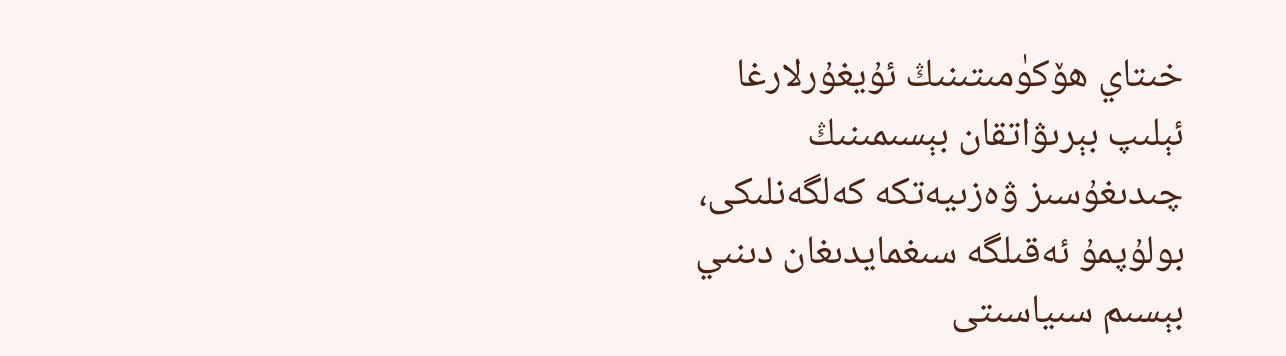خىتاي ھۆكۈمىتىنىڭ ئۇيغۇرلارغا ئېلىپ بېرىۋاتقان بېسىمىنىڭ چىدىغۇسىز ۋەزىيەتكە كەلگەنلىكى، بولۇپمۇ ئەقىلگە سىغمايدىغان دىنىي بېسىم سىياسىتى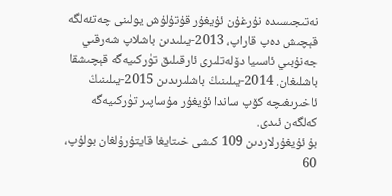نەتىجىسىدە نۇرغۇن ئۇيغۇر قۇتۇلۇش يولىنى چەتئەلگە قېچىش دەپ قاراپ، 2013-يىلىدىن باشلاپ شەرقىي جەنۇبىي ئاسىيا دۆلەتلىرى ئارقىلىق تۈركىيەگە قېچىشقا باشلىغان. 2014-يىلىنىڭ باشلىرىدىن 2015-يىلىنىڭ ئاخىرىغىچە كۆپ ساندا ئۇيغۇر مۇساپىر تۈركىيەگە كەلگەن ئىدى.
بۇ ئۇيغۇرلاردىن 109 كىشى خىتايغا قايتۇرۇلغان بولۇپ، 60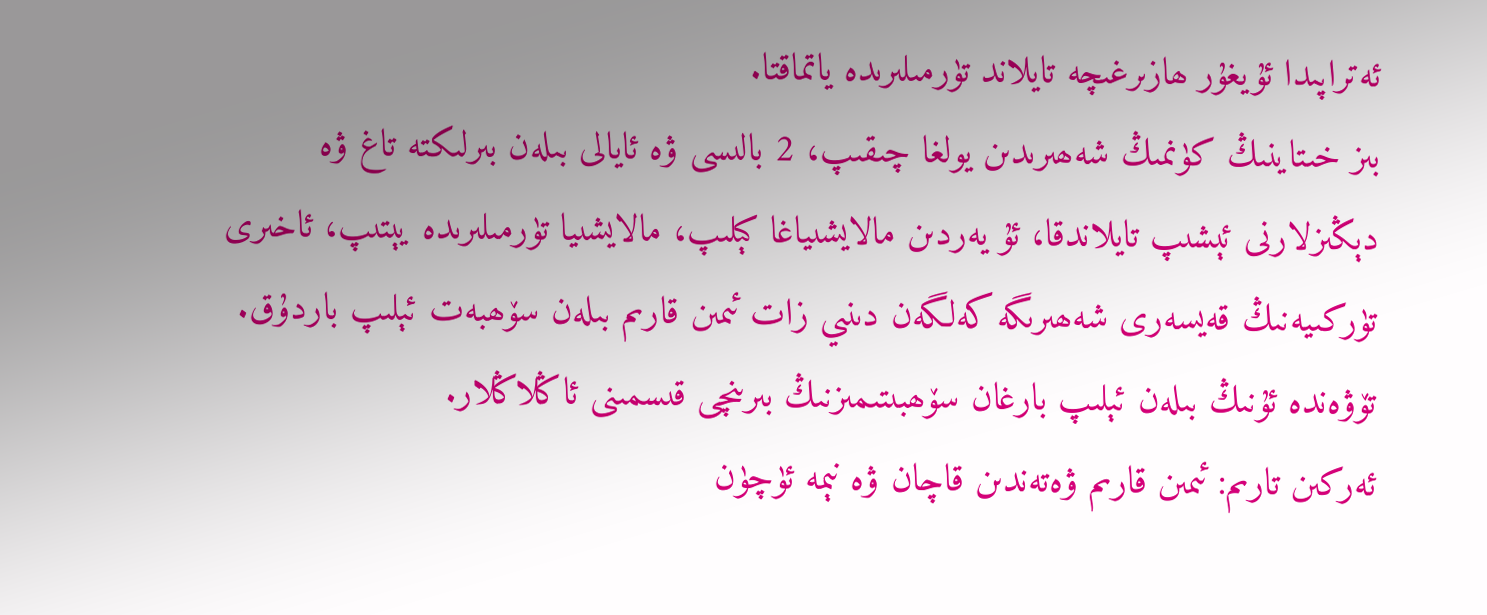ئەتراپىدا ئۇيغۇر ھازىرغىچە تايلاند تۈرمىلىرىدە ياتماقتا.
بىز خىتاينىڭ كۈنمىڭ شەھىرىدىن يولغا چىقىپ، 2 بالىسى ۋە ئايالى بىلەن بىرلىكتە تاغ ۋە دېڭىزلارنى ئېشىپ تايلاندقا، ئۇ يەردىن مالايشىياغا كېلىپ، مالايشىيا تۈرمىلىرىدە يېتىپ، ئاخىرى تۈركىيەنىڭ قەيسەرى شەھىرىگە كەلگەن دىنىي زات ئىمىن قارىم بىلەن سۆھبەت ئېلىپ باردۇق.
تۆۋەندە ئۇنىڭ بىلەن ئېلىپ بارغان سۆھبىتىمىزنىڭ بىرىنچى قىسمىنى ئاڭلاڭلار.
ئەركىن تارىم: ئىمىن قارىم ۋەتەندىن قاچان ۋە نېمە ئۈچۈن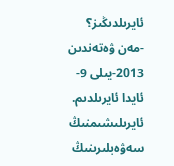ئايرىلدىڭىز؟
-مەن ۋەتەندىن 2013-يىلى 9-ئايدا ئايرىلدىم. ئايرىلىشىمنىڭ سەۋەبلىرىنىڭ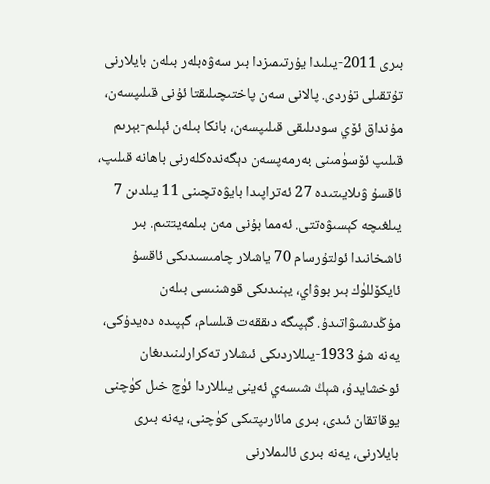بىرى 2011-يىلىدا يۇرتىمىزدا بىر سەۋەبلەر بىلەن بايلارنى تۇتقىلى تۇردى. پالانى سەن پاختىچىلىقتا ئۇنى قىلىپسەن، مۇنداق ئۆي سودىلىقى قىلىپسەن، بانكا بىلەن ئېلىم-بېرىم قىلىپ ئۆسۈمىنى بەرمەپسەن دېگەندەكلەرنى باھانە قىلىپ، ئاقسۇ ۋىلايىتىدە 27 ئەتراپىدا بايۋەتچىنى 11 يىلدىن 7 يىلغىچە كېسىۋەتتى. ئەمما بۇنى مەن بىلمەيتتىم. بىر ئاشخانىدا ئولتۇرسام 70 ياشلار چامىسىدىكى ئاقسۇ ئايكۆللۈك بىر بوۋاي، يېنىدىكى قوشنىسى بىلەن مۇڭدىشىۋاتىدۇ. گېپىگە دىققەت قىلسام، گېپىدە دەيدۇكى، يەنە شۇ 1933-يىللاردىكى ئىشلار تەكرارلىنىدىغان ئوخشايدۇ، شېڭ شىسەي ئەينى يىللاردا ئۈچ خىل كۈچنى يوقاتقان ئىدى، بىرى مائارىپتىكى كۈچنى، يەنە بىرى بايلارنى، يەنە بىرى ئالىملارنى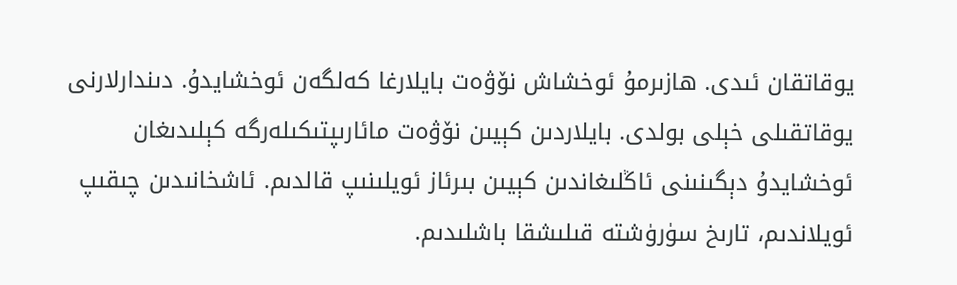يوقاتقان ئىدى. ھازىرمۇ ئوخشاش نۆۋەت بايلارغا كەلگەن ئوخشايدۇ. دىندارلارنى يوقاتقىلى خېلى بولدى. بايلاردىن كېيىن نۆۋەت مائارىپتىكىلەرگە كېلىدىغان ئوخشايدۇ دېگىنىنى ئاڭلىغاندىن كېيىن بىرئاز ئويلىنىپ قالدىم. ئاشخانىدىن چىقىپ ئويلاندىم، تارىخ سۈرۈشتە قىلىشقا باشلىدىم.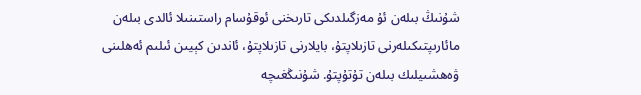شۇنىڭ بىلەن ئۇ مەزگىلدىكى تارىخنى ئوقۇسام راستىنىلا ئالدى بىلەن مائارىپتىكىلەرنى تازىلاپتۇ، بايلارنى تازىلاپتۇ، ئاندىن كېيىن ئىلىم ئەھلىنى ۋەھشىيلىك بىلەن تۇتۇپتۇ. شۇنىڭغىچە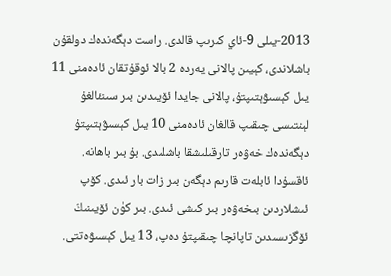2013-يىلى 9-ئاي كىرىپ قالدى. راست دېگەندەك دولقۇن باشلاندى، كېيىن پالانى يەردە 2 بالا ئوقۇتقان ئادەمنى 11 يىل كېسىۋېتىپتۇ، پالانى جايدا ئۆيىدىن بىر سىنئالغۇ لېنتىسى چىقىپ قالغان ئادەمنى 10 يىل كېسىۋېتىپتۇ دېگەندەك خەۋەر تارقىلىشقا باشلىدى. بۇ بىر باھانە. ئاقسۇدا ئابلەت قارىم دېگەن بىر زات بار ئىدى. كۆپ ئىشلاردىن بىخەۋەر بىر كىشى ئىدى. بىر كۈن ئۆيىنىڭ ئۆگزىسىدىن تاپانچا چىقىپتۇ دەپ، 13 يىل كېسىۋەتتى.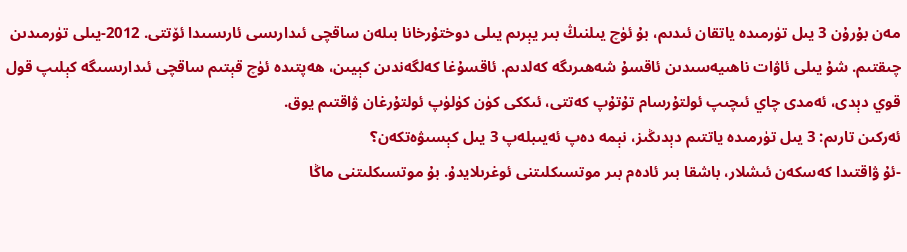مەن بۇرۇن 3 يىل تۈرمىدە ياتقان ئىدىم، بۇ ئۈچ يىلنىڭ بىر يېرىم يىلى دوختۇرخانا بىلەن ساقچى ئىدارىسى ئارىسىدا ئۆتتى. 2012-يىلى تۈرمىدىن چىقتىم. شۇ يىلى ئاۋات ناھىيەسىدىن ئاقسۇ شەھىرىگە كەلدىم. ئاقسۇغا كەلگەندىن كېيىن، ھەپتىدە ئۈچ قېتىم ساقچى ئىدارىسىگە كېلىپ قول قوي دېدى، ئەمدى چاي ئىچىپ ئولتۇرسام تۇتۇپ كەتتى، ئىككى كۈن كۈلۈپ ئولتۇرغان ۋاقتىم يوق.
ئەركىن تارىم: 3 يىل تۈرمىدە ياتتىم دېدىڭىز، نېمە دەپ ئەيىبلەپ 3 يىل كېسىۋەتكەن؟
-ئۇ ۋاقتىدا كەسكەن ئىشلار، باشقا بىر ئادەم بىر موتسىكلىتنى ئوغرىلايدۇ. بۇ موتسىكلىتنى ماڭا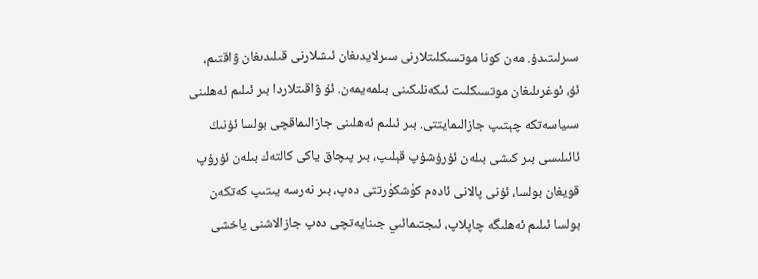سىرلىتىدۇ. مەن كونا موتسىكلىتلارنى سىرلايدىغان ئىشلارنى قىلىدىغان ۋاقتىم، ئۇ، ئوغرىلىغان موتسىكلىت ئىكەنلىكىنى بىلمەيمەن. ئۇ ۋاقىتلاردا بىر ئىلىم ئەھلىنى سىياسەتكە چېتىپ جازالىمايتتى. بىر ئىلىم ئەھلىنى جازالىماقچى بولسا ئۇنىڭ ئائىلىسى بىر كىشى بىلەن ئۇرۇشۇپ قېلىپ، بىر پىچاق ياكى كالتەك بىلەن ئۇرۇپ قويغان بولسا، ئۇنى پالانى ئادەم كۈشكۈرتتى دەپ، بىر نەرسە يىتىپ كەتكەن بولسا ئىلىم ئەھلىگە چاپلاپ، ئىجتىمائىي جىنايەتچى دەپ جازالاشنى ياخشى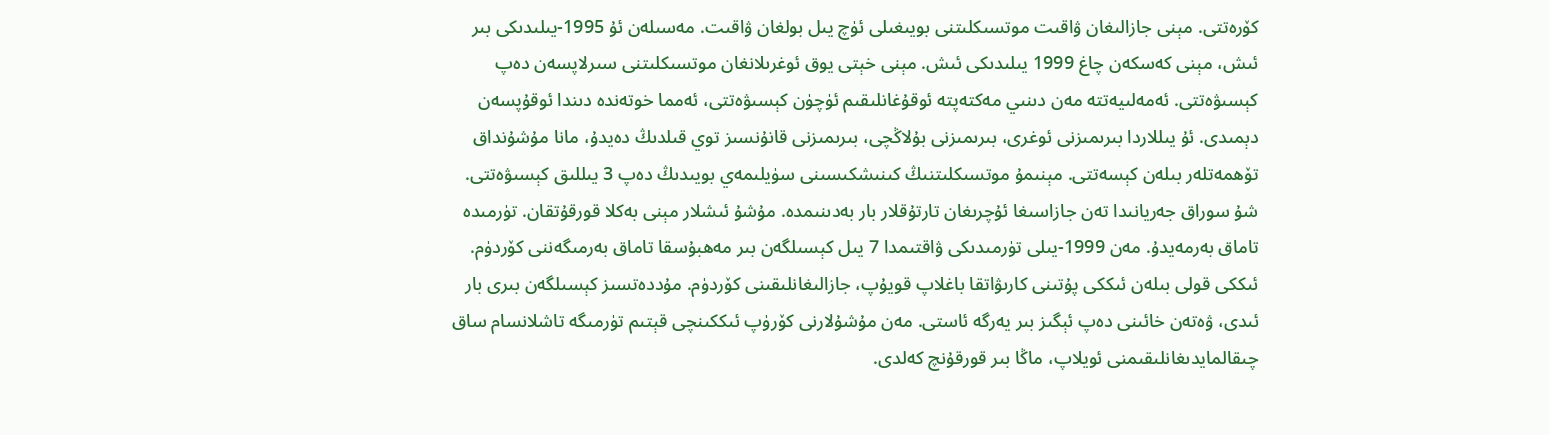كۆرەتتى. مېنى جازالىغان ۋاقىت موتسىكلىتنى بويىغىلى ئۈچ يىل بولغان ۋاقىت. مەسىلەن ئۇ 1995-يىلىدىكى بىر ئىش، مېنى كەسكەن چاغ 1999 يىلىدىكى ئىش. مېنى خېتى يوق ئوغرىلانغان موتسىكلىتنى سىرلاپسەن دەپ كېسىۋەتتى. ئەمەلىيەتتە مەن دىنىي مەكتەپتە ئوقۇغانلىقىم ئۈچۈن كېسىۋەتتى، ئەمما خوتەندە دىندا ئوقۇپسەن دېمىدى. ئۇ يىللاردا بىرىمىزنى ئوغرى، بىرىمىزنى بۇلاڭچى، بىرىمىزنى قانۇنسىز توي قىلدىڭ دەيدۇ، مانا مۇشۇنداق تۆھمەتلەر بىلەن كېسەتتى. مېنىمۇ موتسىكلىتنىڭ كىنىشكىسىنى سۈيلىمەي بويىدىڭ دەپ 3 يىللىق كېسىۋەتتى. شۇ سوراق جەريانىدا تەن جازاسىغا ئۇچرىغان تارتۇقلار بار بەدىنىمدە. مۇشۇ ئىشلار مېنى بەكلا قورقۇتقان. تۈرمىدە تاماق بەرمەيدۇ. مەن 1999-يىلى تۈرمىدىكى ۋاقتىمدا 7 يىل كېسىلگەن بىر مەھبۇسقا تاماق بەرمىگەننى كۆردۈم. ئىككى قولى بىلەن ئىككى پۇتىنى كارىۋاتقا باغلاپ قويۇپ، جازالىغانلىقىنى كۆردۈم. مۇددەتسىز كېسىلگەن بىرى بار ئىدى، ۋەتەن خائىنى دەپ ئېگىز بىر يەرگە ئاستى. مەن مۇشۇلارنى كۆرۈپ ئىككىنچى قېتىم تۈرمىگە تاشلانسام ساق چىقالمايدىغانلىقىمنى ئويلاپ، ماڭا بىر قورقۇنچ كەلدى.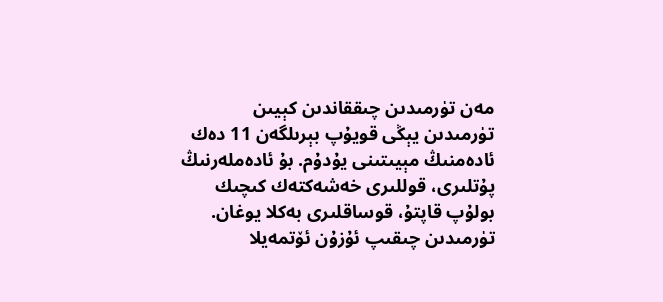مەن تۈرمىدىن چىققاندىن كېيىن تۈرمىدىن يېڭى قويۇپ بېرىلگەن 11 دەك ئادەمنىڭ مېيىتىنى يۇدۇم. بۇ ئادەملەرنىڭ پۇتلىرى، قوللىرى خەشەكتەك كىچىك بولۇپ قاپتۇ، قوساقلىرى بەكلا يوغان. تۈرمىدىن چىقىپ ئۇزۇن ئۆتمەيلا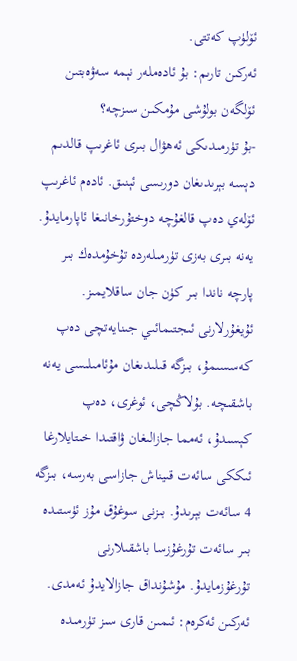ئۆلۈپ كەتتى.
ئەركىن تارىم: بۇ ئادەملەر نېمە سەۋەبتىن ئۆلگەن بولۇشى مۇمكىن سىزچە؟
-بۇ تۈرمىدىكى ئەھۋال بىرى ئاغرىپ قالدىم دېسە بېرىدىغان دورىسى ئېنىق. ئادەم ئاغرىپ ئۆلەي دەپ قالغۇچە دوختۇرخانىغا ئاپارمايدۇ. يەنە بىرى بەزى تۈرمىلەردە تۇخۇمدەك بىر پارچە ناندا بىر كۈن جان ساقلايمىز. ئۇيغۇرلارنى ئىجتىمائىي جىنايەتچى دەپ كەسسىمۇ، بىزگە قىلىدىغان مۇئامىلىسى يەنە باشقىچە. بۇلاڭچى، ئوغرى، دەپ كېسىدۇ، ئەمما جازالىغان ۋاقتىدا خىتايلارغا ئىككى سائەت قىيناش جازاسى بەرسە، بىزگە 4 سائەت بېرىدۇ. بىزنى سوغۇق مۇز ئۈستىدە بىر سائەت تۇرغۇزسا باشقىلارنى تۇرغۇزمايدۇ. مۇشۇنداق جازالايدۇ ئەمدى.
ئەركىن ئەكرەم: ئىمىن قارى سىز تۈرمىدە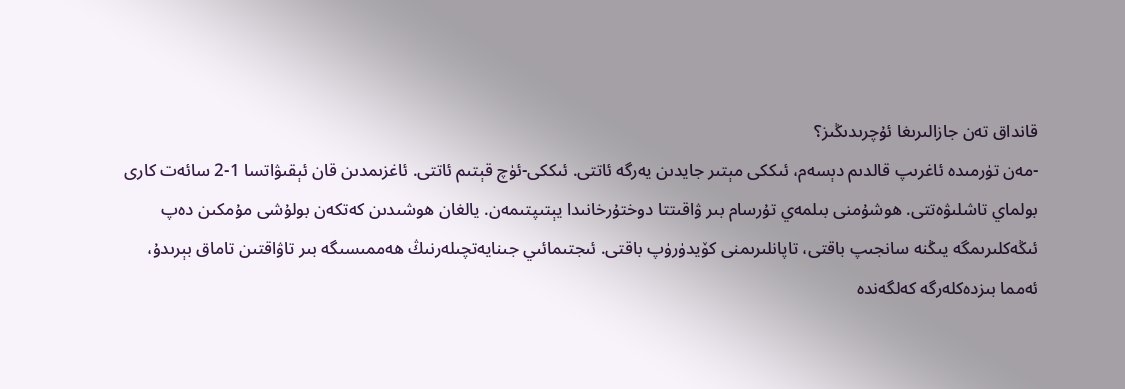قانداق تەن جازالىرىغا ئۇچرىدىڭىز؟
-مەن تۈرمىدە ئاغرىپ قالدىم دېسەم، ئىككى مېتىر جايدىن يەرگە ئاتتى. ئىككى-ئۈچ قېتىم ئاتتى. ئاغزىمدىن قان ئېقىۋاتسا 1-2 سائەت كارى بولماي تاشلىۋەتتى. ھوشۇمنى بىلمەي تۇرسام بىر ۋاقىتتا دوختۇرخانىدا يېتىپتىمەن. يالغان ھوشىدىن كەتكەن بولۇشى مۇمكىن دەپ ئىڭەكلىرىمگە يىڭنە سانجىپ باقتى، تاپانلىرىمنى كۆيدۈرۈپ باقتى. ئىجتىمائىي جىنايەتچىلەرنىڭ ھەممىسىگە بىر تاۋاقتىن تاماق بېرىدۇ، ئەمما بىزدەكلەرگە كەلگەندە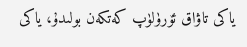ياكى تاۋاق ئۆرۈلۈپ كەتكەن بولىدۇ، ياكى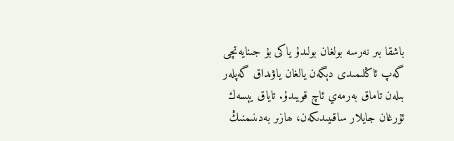باشقا بىر نەرسە بولغان بولىدۇ ياكى بۇ جىنايەتچى گەپ ئاڭلىمىدى دېگەن يالغان ياۋىداق گەپلەر بىلەن تاماق بەرمەي ئاچ قويىدۇ. تاياق يېسەك ئۇرغان جايلار ساقىيىدىكەن، ھازىر بەدىنىمنىڭ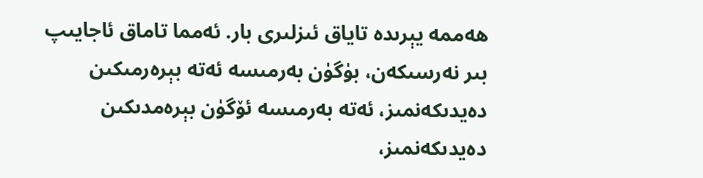ھەممە يېرىدە تاياق ئىزلىرى بار. ئەمما تاماق ئاجايىپ بىر نەرسىكەن، بۈگۈن بەرمىسە ئەتە بېرەرمىكىن دەيدىكەنمىز، ئەتە بەرمىسە ئۆگۈن بېرەمدىكىن دەيدىكەنمىز،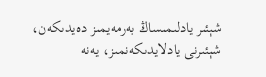شېئىر يادلىمىساڭ بەرمەيمىز دەيدىكەن، شېئىرنى يادلايدىكەنمىز، يەنە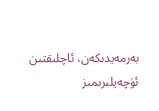بەرمەيدىكەن، ئاچلىقتىن ئۈچەيلىرىمىز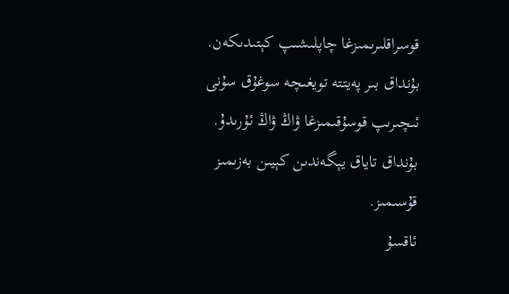قوسراقلىرىمىزغا چاپلىشىپ كېتىدىكەن. بۇنداق بىر پەيتتە تويغىچە سوغۇق سۇنى ئىچىرىپ قوسۇقىمىزغا ۋاڭ ۋاڭ ئۇرىدۇ. بۇنداق تاياق يېگەندىن كېيىن بەزىمىز قۇسىمىز.
ئاقسۇ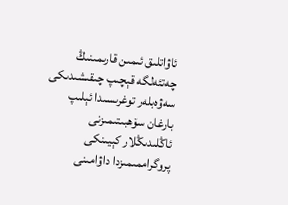ئاۋاتلىق ئىمىن قارىمىنىڭ چەتئەلگە قېچىپ چىقىشىدىكى سەۋەبلەر توغرىسىدا ئېلىپ بارغان سۆھبىتىمىزنى ئاڭلىدىڭلار كېيىنكى پروگراممىمىزدا داۋامىنى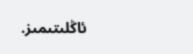ئاڭلىتىمىز.